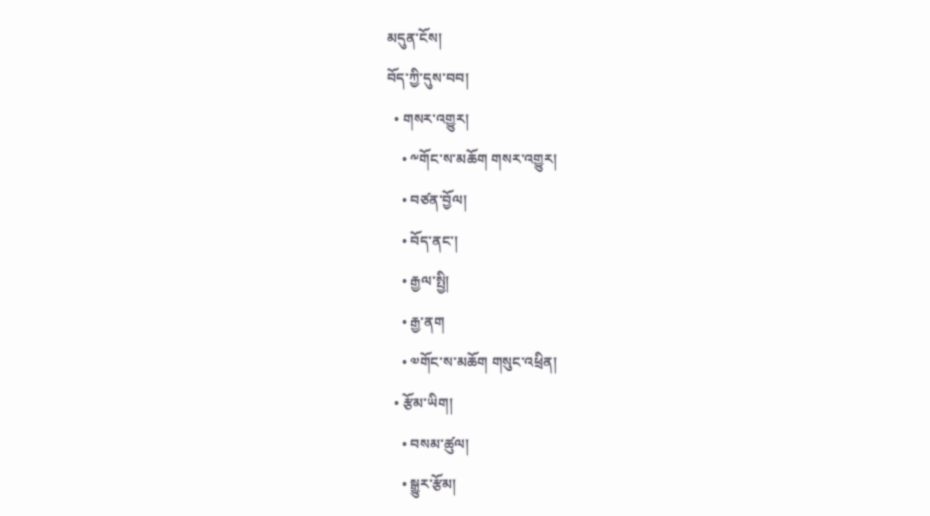མདུན་ངོས།
བོད་ཀྱི་དུས་བབ།
  • གསར་འགྱུར།
    • ༸གོང་ས་མཆོག གསར་འགྱུར།
    • བཙན་བྱོལ།
    • བོད་ནང་།
    • རྒྱལ་སྤྱི།
    • རྒྱ་ནག
    • ༧གོང་ས་མཆོག གསུང་འཕྲིན།
  • རྩོམ་ཡིག།
    • བསམ་ཚུལ།
    • སྒྱུར་རྩོམ།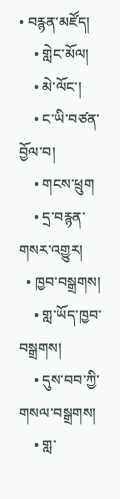• བརྙན་མཛོད།
    • གླེང་མོལ།
    • མེ་ལོང་།
    • ང་ཡི་བཙན་བྱོལ་བ།
    • གངས་ཕྲུག
    • དྲ་བརྙན་གསར་འགྱུར།
  • ཁྱབ་བསྒྲགས།
    • གླ་ཡོད་ཁྱབ་བསྒྲགས།
    • དུས་བབ་ཀྱི་གསལ་བསྒྲགས།
    • གླ་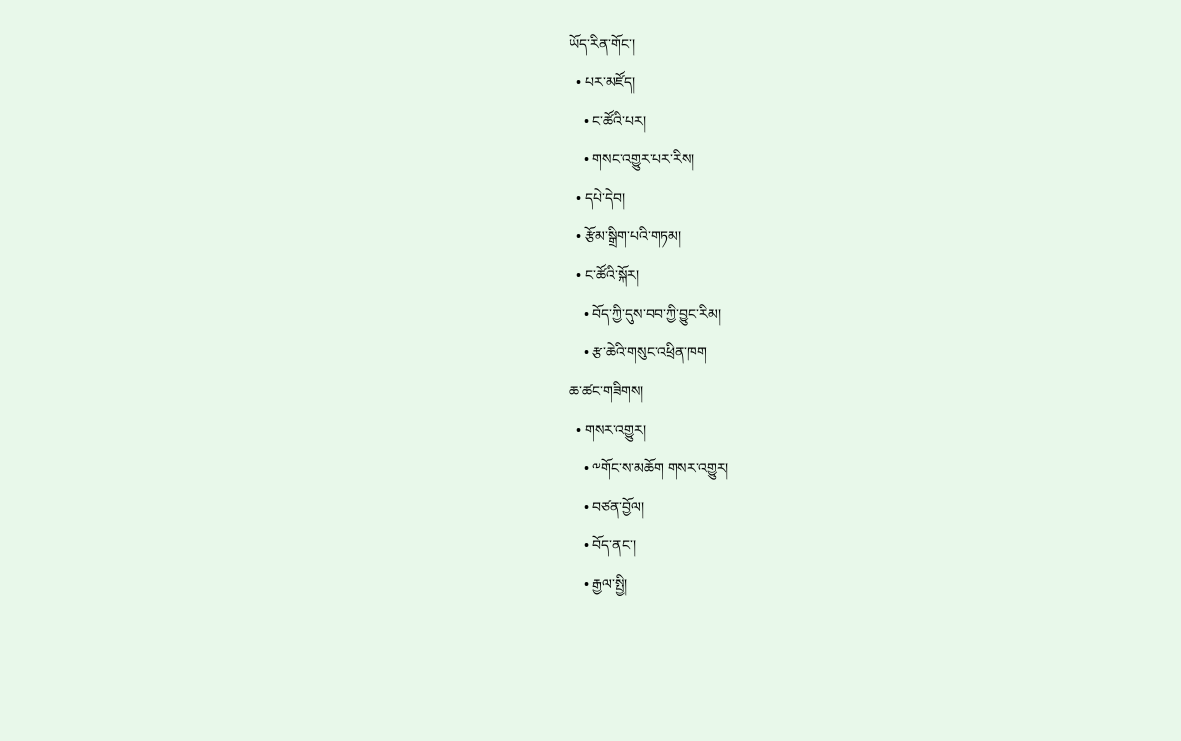ཡོད་རིན་གོང་།
  • པར་མཛོད།
    • ང་ཚོའི་པར།
    • གསང་འགྱུར་པར་རིས།
  • དཔེ་དེབ།
  • རྩོམ་སྒྲིག་པའི་གཏམ།
  • ང་ཚོའི་སྐོར།
    • བོད་ཀྱི་དུས་བབ་ཀྱི་བྱུང་རིམ།
    • རྩ་ཆེའི་གསུང་འཕྲིན་ཁག
ཆ་ཚང་གཟིགས།
  • གསར་འགྱུར།
    • ༸གོང་ས་མཆོག གསར་འགྱུར།
    • བཙན་བྱོལ།
    • བོད་ནང་།
    • རྒྱལ་སྤྱི།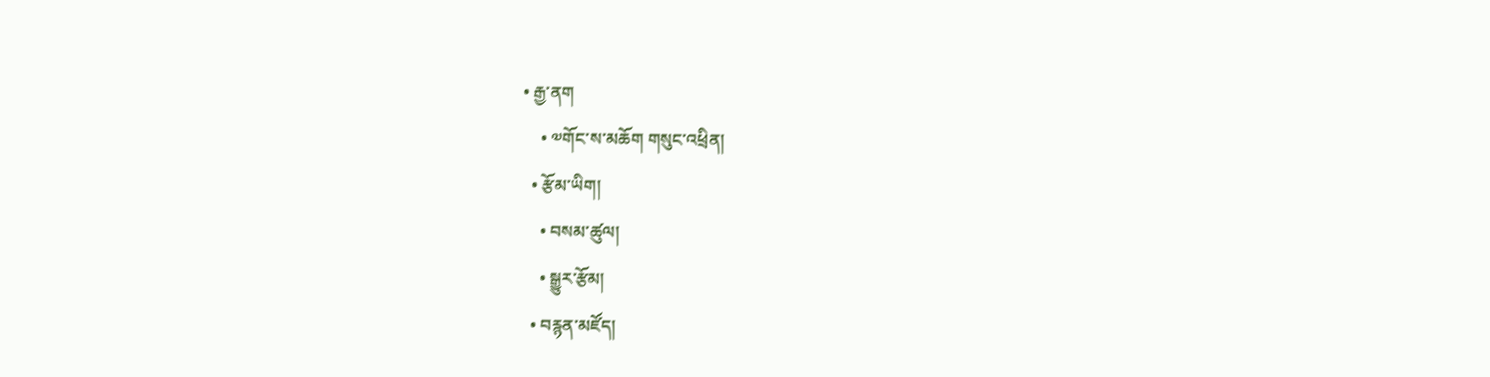• རྒྱ་ནག
    • ༧གོང་ས་མཆོག གསུང་འཕྲིན།
  • རྩོམ་ཡིག།
    • བསམ་ཚུལ།
    • སྒྱུར་རྩོམ།
  • བརྙན་མཛོད།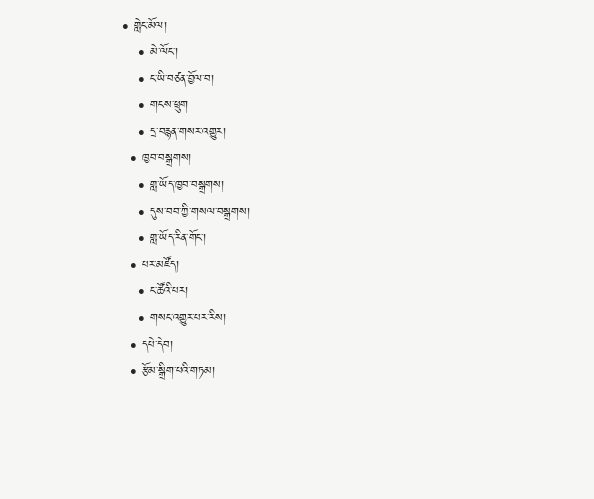• གླེང་མོལ།
    • མེ་ལོང་།
    • ང་ཡི་བཙན་བྱོལ་བ།
    • གངས་ཕྲུག
    • དྲ་བརྙན་གསར་འགྱུར།
  • ཁྱབ་བསྒྲགས།
    • གླ་ཡོད་ཁྱབ་བསྒྲགས།
    • དུས་བབ་ཀྱི་གསལ་བསྒྲགས།
    • གླ་ཡོད་རིན་གོང་།
  • པར་མཛོད།
    • ང་ཚོའི་པར།
    • གསང་འགྱུར་པར་རིས།
  • དཔེ་དེབ།
  • རྩོམ་སྒྲིག་པའི་གཏམ།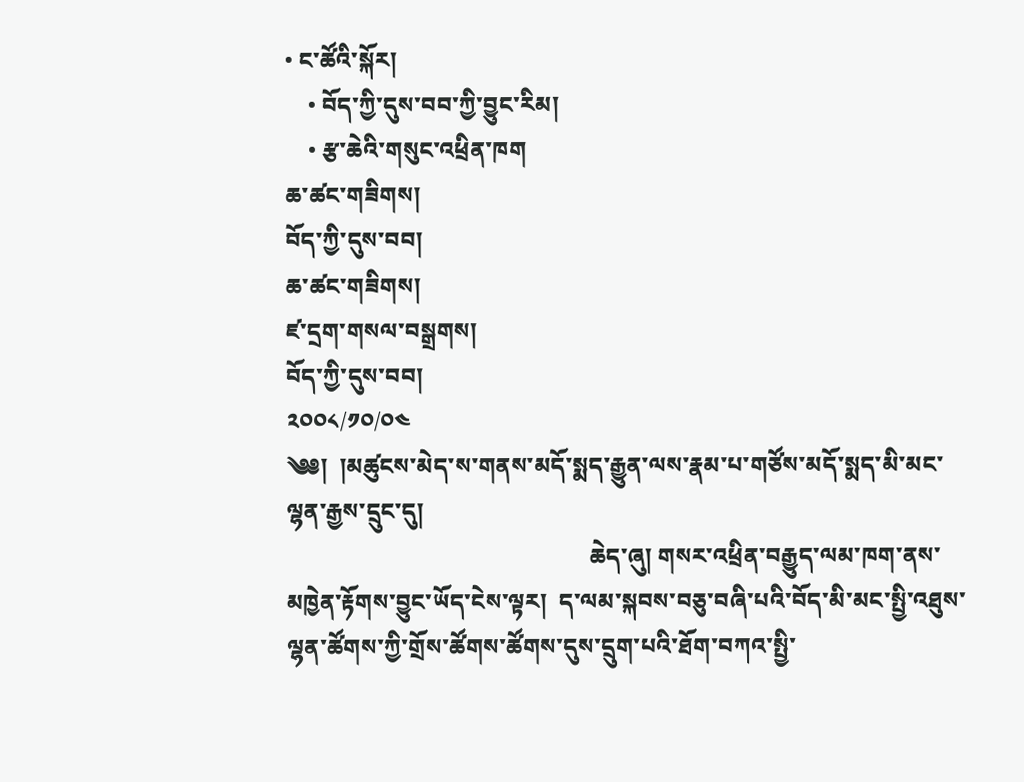• ང་ཚོའི་སྐོར།
    • བོད་ཀྱི་དུས་བབ་ཀྱི་བྱུང་རིམ།
    • རྩ་ཆེའི་གསུང་འཕྲིན་ཁག
ཆ་ཚང་གཟིགས།
བོད་ཀྱི་དུས་བབ།
ཆ་ཚང་གཟིགས།
ཛ་དྲག་གསལ་བསྒྲགས།
བོད་ཀྱི་དུས་བབ།
༢༠༠༨/༡༠/༠༤
༄༅།  །མཚུངས་མེད་ས་གནས་མདོ་སྨད་རྒྱུན་ལས་རྣམ་པ་གཙོས་མདོ་སྨད་མི་མང་ལྷན་རྒྱས་དྲུང་དུ།
                                                     ཆེད་ཞུ། གསར་འཕྲིན་བརྒྱུད་ལམ་ཁག་ནས་མཁྱེན་རྟོགས་བྱུང་ཡོད་ངེས་ལྟར།  ད་ལམ་སྐབས་བཅུ་བཞི་པའི་བོད་མི་མང་སྤྱི་འཐུས་ལྷན་ཚོགས་ཀྱི་གྲོས་ཚོགས་ཚོགས་དུས་དྲུག་པའི་ཐོག་བཀའ་སྤྱི་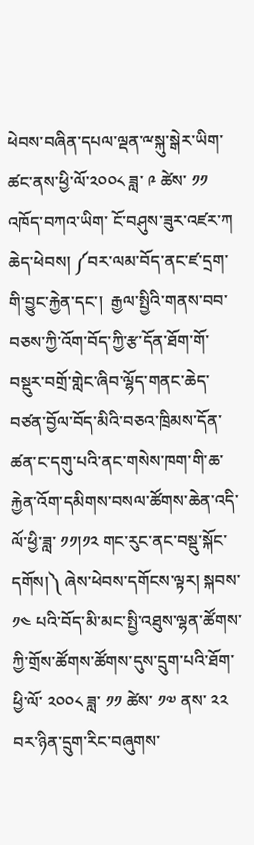ཕེབས་བཞིན་དཔལ་ལྡན་ྋསྐུ་སྒེར་ཡིག་ཚང་ནས་ཕྱི་ལོ་༢༠༠༨ ཟླ་ ༩ ཚེས་ ༡༡ འཁོད་བཀའ་ཡིག་ ངོ་བཤུས་ཟུར་འཛར་ཀ ཆེད་ཕེབས། ༼བར་ལམ་བོད་ནང་ཛ་དྲག་གི་བྱུང་རྐྱེན་དང་།  རྒྱལ་སྤྱིའི་གནས་བབ་བཅས་ཀྱི་འོག་བོད་ཀྱི་རྩ་དོན་ཐོག་གོ་བསྡུར་བགྲོ་གླེང་ཞིབ་ལྷོད་གནང་ཆེད་བཙན་བྱོལ་བོད་མིའི་བཅའ་ཁྲིམས་དོན་ཚན་ང་དགུ་པའི་ནང་གསེས་ཁག་གི་ཆ་རྐྱེན་འོག་དམིགས་བསལ་ཚོགས་ཆེན་འདི་ལོ་ཕྱི་ཟླ་ ༡༡།༡༢ གང་རུང་ནང་བསྡུ་སྐོང་དགོས།༽ ཞེས་ཕེབས་དགོངས་ལྟར། སྐབས་ ༡༤ པའི་བོད་མི་མང་སྤྱི་འཐུས་ལྷན་ཚོགས་ཀྱི་གྲོས་ཚོགས་ཚོགས་དུས་དྲུག་པའི་ཐོག་ཕྱི་ལོ་ ༢༠༠༨ ཟླ་ ༡༡ ཚེས་ ༡༧ ནས་ ༢༢ བར་ཉིན་དྲུག་རིང་བཞུགས་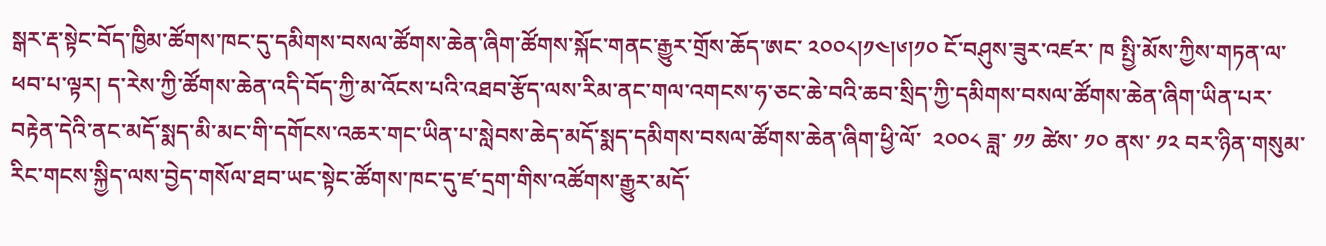སྒར་རྡ་སྟེང་བོད་ཁྱིམ་ཚོགས་ཁང་དུ་དམིགས་བསལ་ཚོགས་ཆེན་ཞིག་ཚོགས་སྐོང་གནང་རྒྱུར་གྲོས་ཆོད་ཨང་ ༢༠༠༨།༡༤།༦།༡༠ ངོ་བཤུས་ཟུར་འཛར་ ཁ སྤྱི་མོས་ཀྱིས་གཏན་ལ་ཕབ་པ་ལྟར། ད་རེས་ཀྱི་ཚོགས་ཆེན་འདི་བོད་ཀྱི་མ་འོངས་པའི་འཐབ་རྩོད་ལས་རིམ་ནང་གལ་འགངས་ཧ་ཅང་ཆེ་བའི་ཆབ་སྲིད་ཀྱི་དམིགས་བསལ་ཚོགས་ཆེན་ཞིག་ཡིན་པར་བརྟེན་དེའི་ནང་མདོ་སྨད་མི་མང་གི་དགོངས་འཆར་གང་ཡིན་པ་སླེབས་ཆེད་མདོ་སྨད་དམིགས་བསལ་ཚོགས་ཆེན་ཞིག་ཕྱི་ལོ་  ༢༠༠༨ ཟླ་ ༡༡ ཚེས་ ༡༠ ནས་ ༡༢ བར་ཉིན་གསུམ་རིང་གངས་སྐྱིད་ལས་བྱེད་གསོལ་ཐབ་ཡང་སྟེང་ཚོགས་ཁང་དུ་ཛ་དྲག་གིས་འཚོགས་རྒྱུར་མདོ་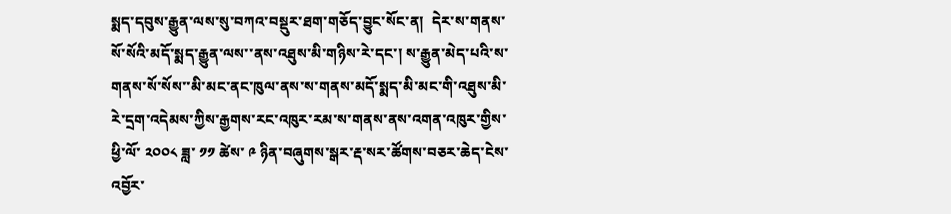སྨད་དབུས་རྒྱུན་ལས་སུ་བཀའ་བསྡུར་ཐག་གཅོད་བྱུང་སོང་ན།  དེར་ས་གནས་སོ་སོའི་མདོ་སྨད་རྒྱུན་ལས་་ནས་འཐུས་མི་གཉིས་རེ་དང་། ས་རྒྱུན་མེད་པའི་ས་གནས་སོ་སོས་་མི་མང་ནང་ཁུལ་ནས་ས་གནས་མདོ་སྨད་མི་མང་གི་འཐུས་མི་རེ་དྲག་འདེམས་ཀྱིས་རྒྱགས་རང་འཁུར་རམ་ས་གནས་ནས་འགན་འཁུར་གྱིས་ཕྱི་ལོ་ ༢༠༠༨ ཟླ་ ༡༡ ཚེས་ ༩ ཉིན་བཞུགས་སྒར་རྡ་སར་ཚོགས་བཅར་ཆེད་ངེས་འབྱོར་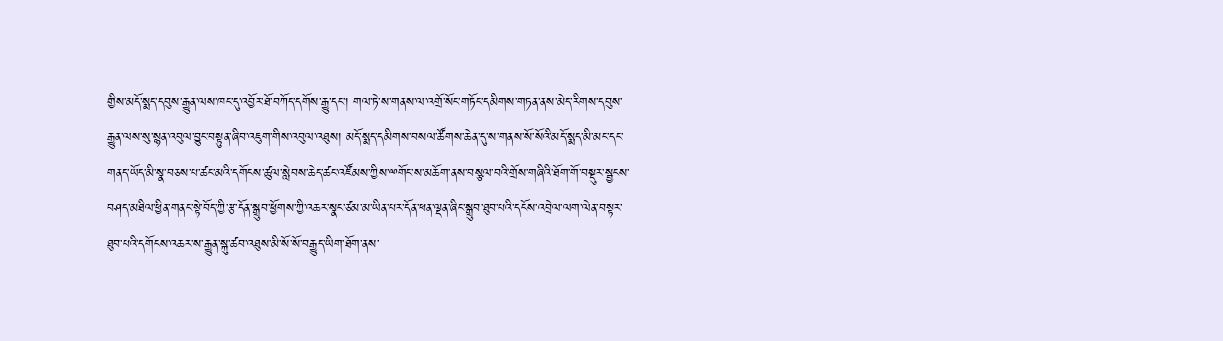གྱིས་མདོ་སྨད་དབུས་རྒྱུན་ལས་ཁང་དུ་འབྱོར་ཐོ་བཀོད་དགོས་རྒྱུ་དང་། གལ་ཏེ་ས་གནས་ལ་འགྲོ་སོང་གཏོང་དམིགས་གཏན་ནས་མེད་རིགས་དབུས་རྒྱུན་ལས་སུ་སྙན་འབུལ་བྱུང་བསྟུན་ཞིབ་འཇུག་གིས་འབུལ་འཐུས། མདོ་སྨད་དམིགས་བསལ་ཚོགས་ཆེན་དུ་ས་གནས་སོ་སོའི་མདོ་སྨད་མི་མང་དང་གནད་ཡོད་མི་སྣ་བཅས་པ་ཚང་མའི་དགོངས་ཚུལ་སླེབས་ཆེད་ཚང་འཛོམས་ཀྱིས་ྋགོང་ས་མཆོག་ནས་བསྩལ་བའི་གྲོས་གཞིའི་ཐོག་གོ་བསྡུར་སྦྱངས་བཤད་མཐིལ་ཕྱིན་གནང་སྟེ་བོད་ཀྱི་རྩ་དོན་སྒྲུབ་ཕྱོགས་ཀྱི་འཆར་སྣང་ཙམ་མ་ཡིན་པར་དོན་ཕན་ལྡན་ཞིང་སྒྲུབ་ཐུབ་པའི་དངོས་འབྲེལ་ལག་ལེན་བསྟར་ཐུབ་པའི་དགོངས་འཆར་ས་རྒྱུན་སྐུ་ཚབ་འཐུས་མི་སོ་སོ་བརྒྱུད་ཡིག་ཐོག་ནས་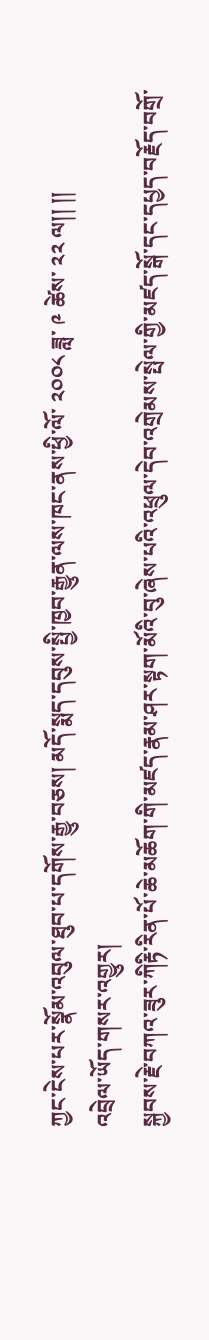ཀྱང་ངེས་པར་སྣོམ་འབུལ་ཐུབ་པ་དགོས་རྒྱུ་བཅས། མདོ་སྨད་དབུས་སྤྱི་ཁྱབ་རྒྱུན་ལས་ཁང་ནས་ཕྱི་ལོ་ ༢༠༠༨ ཟླ་ ༩ ཚེས་ ༢༢ ལ།། །།
འབྲེལ་ཡོད་གསར་འགྱུར།
སྐྱབས་རྗེ་བཀའ་ཟུར་ཀིརྟི་རིན་པོ་ཆེ་མཆོག་གི་མཛད་རྣམ་ཤར་སྟག་མོའི་བུ་ཞེས་པའི་འཕྲུལ་དེབ་འགྲེམས་སྤེལ་གྱི་མཛད་སྒོ་དང་དཔྱད་བརྗོད་བགྲོ་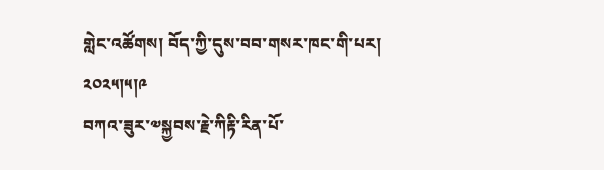གླེང་འཚོགས། བོད་ཀྱི་དུས་བབ་གསར་ཁང་གི་པར། ༢༠༢༥།༥།༩
བཀའ་ཟུར་༧སྐྱབས་རྗེ་ཀིརྟི་རིན་པོ་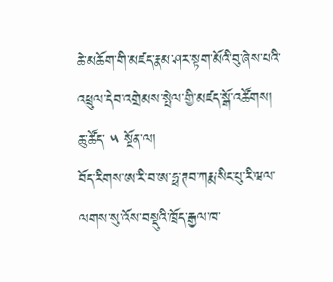ཆེ་མཆོག་གི་མཛད་རྣམ་ཤར་སྟག་མོའི་བུ་ཞེས་པའི་འཕྲུལ་དེབ་འགྲེམས་སྤེལ་གྱི་མཛད་སྒོ་འཚོགས།
ཆུ་ཚོད་ ༥ སྔོན་ལ།
བོད་རིགས་ཨ་རི་བ་ཨ་ཧྥ་ཊབ་ཀརྨ་སིང་པུ་རི་ཝལ་ལགས་སུ་འོས་བསྡུའི་ཁྲོད་རྒྱལ་ཁ་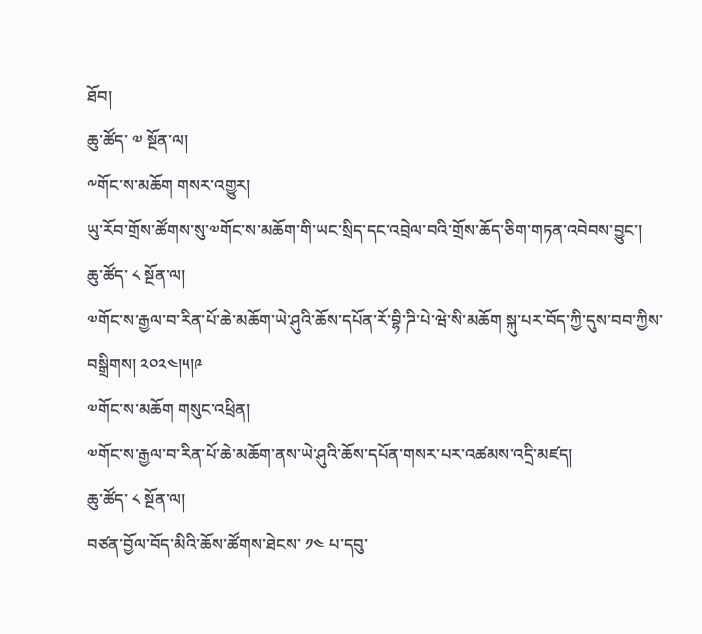ཐོབ།
ཆུ་ཚོད་ ༧ སྔོན་ལ།
༸གོང་ས་མཆོག གསར་འགྱུར།
ཡུ་རོབ་གྲོས་ཚོགས་སུ་༧གོང་ས་མཆོག་གི་ཡང་སྲིད་དང་འབྲེལ་བའི་གྲོས་ཆོད་ཅིག་གཏན་འབེབས་བྱུང་།
ཆུ་ཚོད་ ༨ སྔོན་ལ།
༧གོང་ས་རྒྱལ་བ་རིན་པོ་ཆེ་མཆོག་ཡེ་ཤུའི་ཆོས་དཔོན་རོ་བྷི་ཌི་པེ་ཝེ་སི་མཆོག སྐུ་པར་བོད་ཀྱི་དུས་བབ་ཀྱིས་བསྒྲིགས། ༢༠༢༤།༥།༩
༧གོང་ས་མཆོག གསུང་འཕྲིན།
༧གོང་ས་རྒྱལ་བ་རིན་པོ་ཆེ་མཆོག་ནས་ཡེ་ཤུའི་ཆོས་དཔོན་གསར་པར་འཚམས་འདྲི་མཛད།
ཆུ་ཚོད་ ༨ སྔོན་ལ།
བཙན་བྱོལ་བོད་མིའི་ཆོས་ཚོགས་ཐེངས་ ༡༤ པ་དབུ་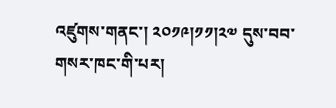འཛུགས་གནང་། ༢༠༡༩།༡༡།༢༧ དུས་བབ་གསར་ཁང་གི་པར།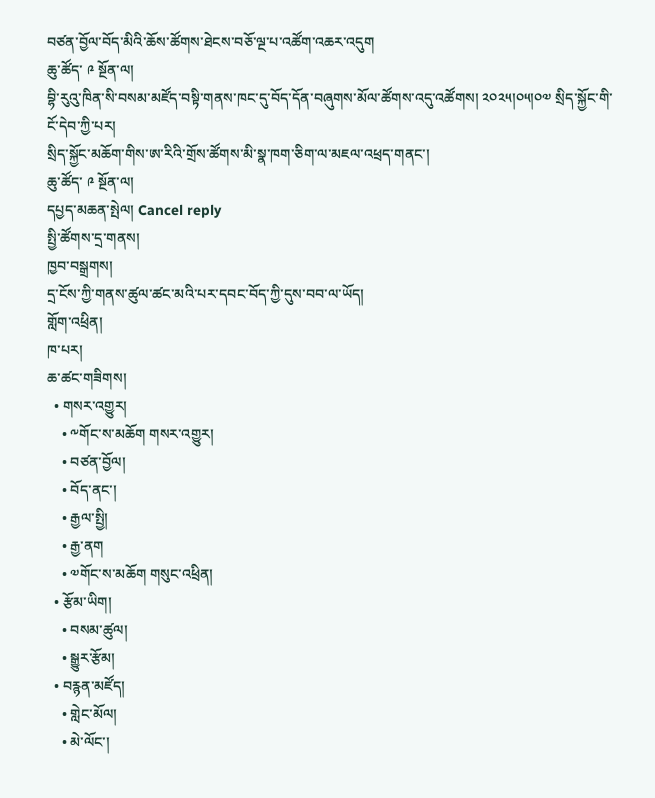བཙན་བྱོལ་བོད་མིའི་ཆོས་ཚོགས་ཐེངས་བཅོ་ལྔ་པ་འཚོག་འཆར་འདུག
ཆུ་ཚོད་ ༩ སྔོན་ལ།
བྷི་རུའུ་ཁིན་སི་བསམ་མཛོད་བསྟི་གནས་ཁང་དུ་བོད་དོན་བཞུགས་མོལ་ཚོགས་འདུ་འཚོགས། ༢༠༢༥།༠༥།༠༧ སྲིད་སྐྱོང་གི་ངོ་དེབ་ཀྱི་པར།
སྲིད་སྐྱོང་མཆོག་གིས་ཨ་རིའི་གྲོས་ཚོགས་མི་སྣ་ཁག་ཅིག་ལ་མཇལ་འཕྲད་གནང་།
ཆུ་ཚོད་ ༩ སྔོན་ལ།
དཔྱད་མཆན་སྤེལ། Cancel reply
སྤྱི་ཚོགས་དྲ་གནས།
ཁྱབ་བསྒྲགས།
དྲ་ངོས་ཀྱི་གནས་ཚུལ་ཚང་མའི་པར་དབང་བོད་ཀྱི་དུས་བབ་ལ་ཡོད།
གློག་འཕྲིན།
ཁ་པར།
ཆ་ཚང་གཟིགས།
  • གསར་འགྱུར།
    • ༸གོང་ས་མཆོག གསར་འགྱུར།
    • བཙན་བྱོལ།
    • བོད་ནང་།
    • རྒྱལ་སྤྱི།
    • རྒྱ་ནག
    • ༧གོང་ས་མཆོག གསུང་འཕྲིན།
  • རྩོམ་ཡིག།
    • བསམ་ཚུལ།
    • སྒྱུར་རྩོམ།
  • བརྙན་མཛོད།
    • གླེང་མོལ།
    • མེ་ལོང་།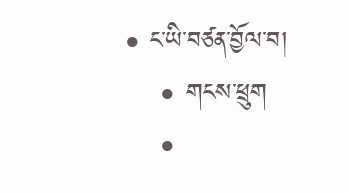• ང་ཡི་བཙན་བྱོལ་བ།
    • གངས་ཕྲུག
    •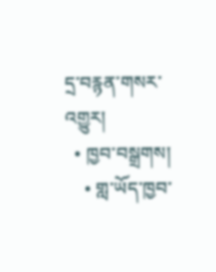དྲ་བརྙན་གསར་འགྱུར།
  • ཁྱབ་བསྒྲགས།
    • གླ་ཡོད་ཁྱབ་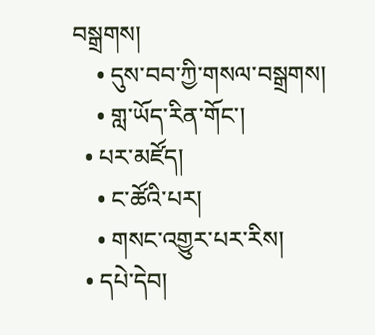བསྒྲགས།
    • དུས་བབ་ཀྱི་གསལ་བསྒྲགས།
    • གླ་ཡོད་རིན་གོང་།
  • པར་མཛོད།
    • ང་ཚོའི་པར།
    • གསང་འགྱུར་པར་རིས།
  • དཔེ་དེབ།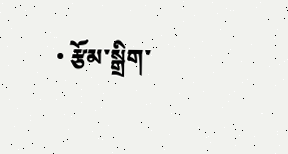• རྩོམ་སྒྲིག་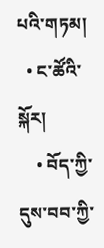པའི་གཏམ།
  • ང་ཚོའི་སྐོར།
    • བོད་ཀྱི་དུས་བབ་ཀྱི་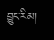བྱུང་རིམ།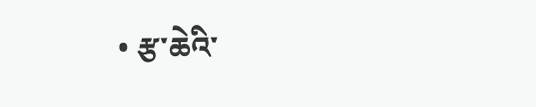• རྩ་ཆེའི་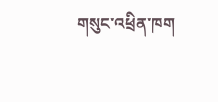གསུང་འཕྲིན་ཁག